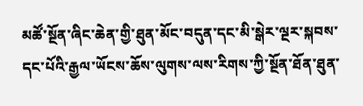མཚོ་སྔོན་ཞིང་ཆེན་གྱི་ཐུན་མོང་བདུན་དང་མི་སྒེར་ལྔར་སྐབས་དང་པོའི་རྒྱལ་ཡོངས་ཆོས་ལུགས་ལས་རིགས་ཀྱི་སྔོན་ཐོན་ཐུན་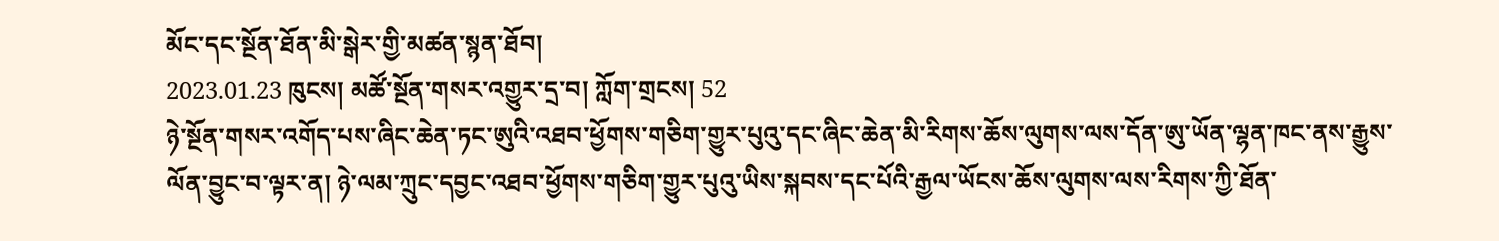མོང་དང་སྔོན་ཐོན་མི་སྒེར་གྱི་མཚན་སྙན་ཐོབ།
2023.01.23 ཁུངས། མཚོ་སྔོན་གསར་འགྱུར་དྲ་བ། ཀློག་གྲངས། 52
ཉེ་སྔོན་གསར་འགོད་པས་ཞིང་ཆེན་ཏང་ཨུའི་འཐབ་ཕྱོགས་གཅིག་གྱུར་པུའུ་དང་ཞིང་ཆེན་མི་རིགས་ཆོས་ལུགས་ལས་དོན་ཨུ་ཡོན་ལྷན་ཁང་ནས་རྒྱུས་ལོན་བྱུང་བ་ལྟར་ན། ཉེ་ལམ་ཀྲུང་དབྱང་འཐབ་ཕྱོགས་གཅིག་གྱུར་པུའུ་ཡིས་སྐབས་དང་པོའི་རྒྱལ་ཡོངས་ཆོས་ལུགས་ལས་རིགས་ཀྱི་ཐོན་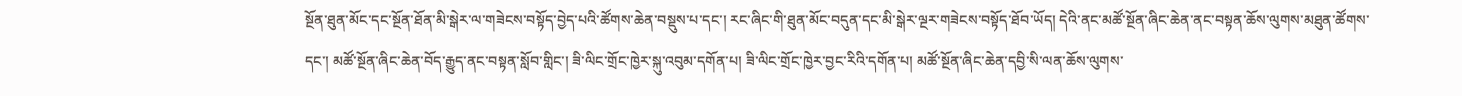སྔོན་ཐུན་མོང་དང་སྔོན་ཐོན་མི་སྒེར་ལ་གཟེངས་བསྟོད་བྱེད་པའི་ཚོགས་ཆེན་བསྡུས་པ་དང་། རང་ཞིང་གི་ཐུན་མོང་བདུན་དང་མི་སྒེར་ལྔར་གཟེངས་བསྟོད་ཐོབ་ཡོད། དེའི་ནང་མཚོ་སྔོན་ཞིང་ཆེན་ནང་བསྟན་ཆོས་ལུགས་མཐུན་ཚོགས་དང་། མཚོ་སྔོན་ཞིང་ཆེན་བོད་རྒྱུད་ནང་བསྟན་སློབ་གླིང་། ཟི་ལིང་གྲོང་ཁྱེར་སྐུ་འབུམ་དགོན་པ། ཟི་ལིང་གྲོང་ཁྱེར་བྱང་རིའི་དགོན་པ། མཚོ་སྔོན་ཞིང་ཆེན་དབྱི་སི་ལན་ཆོས་ལུགས་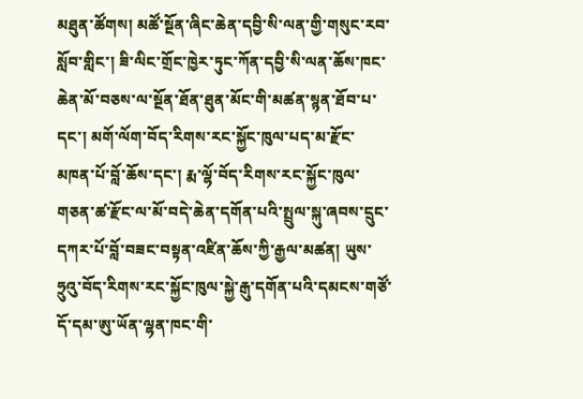མཐུན་ཚོགས། མཚོ་སྔོན་ཞིང་ཆེན་དབྱི་སི་ལན་གྱི་གསུང་རབ་སློབ་གླིང་། ཟི་ལིང་གྲོང་ཁྱེར་ཏུང་ཀོན་དབྱི་སི་ལན་ཆོས་ཁང་ཆེན་མོ་བཅས་ལ་སྔོན་ཐོན་ཐུན་མོང་གི་མཚན་སྙན་ཐོབ་པ་དང་། མགོ་ལོག་བོད་རིགས་རང་སྐྱོང་ཁུལ་པད་མ་རྫོང་མཁན་པོ་བློ་ཆོས་དང་། རྨ་ལྷོ་བོད་རིགས་རང་སྐྱོང་ཁུལ་གཅན་ཚ་རྫོང་ལ་མོ་བདེ་ཆེན་དགོན་པའི་སྤྲུལ་སྐུ་ཞབས་དྲུང་དཀར་པོ་བློ་བཟང་བསྟན་འཛིན་ཆོས་ཀྱི་རྒྱལ་མཚན། ཡུས་ཧྲུའུ་བོད་རིགས་རང་སྐྱོང་ཁུལ་སྐྱེ་རྒུ་དགོན་པའི་དམངས་གཙོ་དོ་དམ་ཨུ་ཡོན་ལྷན་ཁང་གི་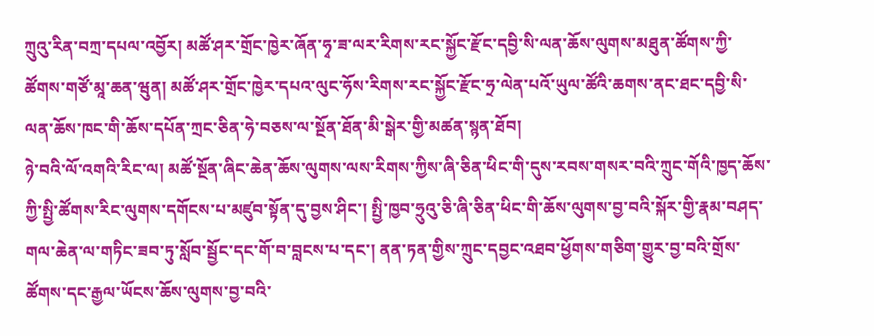ཀྲུའུ་རིན་བཀྲ་དཔལ་འབྱོར། མཚོ་ཤར་གྲོང་ཁྱེར་ཞོན་ཧྭ་ཟ་ལར་རིགས་རང་སྐྱོང་རྫོང་དབྱི་སི་ལན་ཆོས་ལུགས་མཐུན་ཚོགས་ཀྱི་ཚོགས་གཙོ་མཱ་ཆན་ཝུན། མཚོ་ཤར་གྲོང་ཁྱེར་དཔའ་ལུང་ཧོས་རིགས་རང་སྐྱོང་རྫོང་ཧྲ་ལེན་པའོ་ཡུལ་ཚོའི་ཆགས་ནང་ཐང་དབྱི་སི་ལན་ཆོས་ཁང་གི་ཆོས་དཔོན་ཀྲང་ཅིན་ཧེ་བཅས་ལ་སྔོན་ཐོན་མི་སྒེར་གྱི་མཚན་སྙན་ཐོབ།
ཉེ་བའི་ལོ་འགའི་རིང་ལ། མཚོ་སྔོན་ཞིང་ཆེན་ཆོས་ལུགས་ལས་རིགས་ཀྱིས་ཞི་ཅིན་ཕིང་གི་དུས་རབས་གསར་བའི་ཀྲུང་གོའི་ཁྱད་ཆོས་ཀྱི་སྤྱི་ཚོགས་རིང་ལུགས་དགོངས་པ་མཛུབ་སྟོན་དུ་བྱས་ཤིང་། སྤྱི་ཁྱབ་ཧྲུའུ་ཅི་ཞི་ཅིན་ཕིང་གི་ཆོས་ལུགས་བྱ་བའི་སྐོར་གྱི་རྣམ་བཤད་གལ་ཆེན་ལ་གཏིང་ཟབ་ཏུ་སློབ་སྦྱོང་དང་གོ་བ་བླངས་པ་དང་། ནན་ཏན་གྱིས་ཀྲུང་དབྱང་འཐབ་ཕྱོགས་གཅིག་གྱུར་བྱ་བའི་གྲོས་ཚོགས་དང་རྒྱལ་ཡོངས་ཆོས་ལུགས་བྱ་བའི་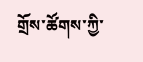གྲོས་ཚོགས་ཀྱི་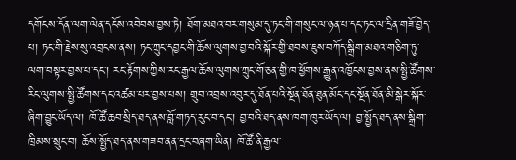དགོངས་དོན་ལག་ལེན་དངོས་འབེབས་བྱས་ཏེ། ཐོག་མཐའ་བར་གསུམ་དུ་ཏང་གི་གསུང་ལ་ཉན་པ་དང་ཏང་ལ་དྲིན་གཟོ་བྱེད་པ། ཏང་གི་རྗེས་སུ་འབྲངས་ནས། ཏང་ཀྲུང་དབྱང་གི་ཆོས་ལུགས་བྱ་བའི་སྐོར་གྱི་ཐབས་ཇུས་བཀོད་སྒྲིག་མཐའ་གཅིག་ཏུ་ལག་བསྟར་བྱས་པ་དང་། རང་རྟོགས་ཀྱིས་རང་རྒྱལ་ཆོས་ལུགས་ཀྲུང་གོ་ཅན་གྱི་ཁ་ཕྱོགས་རྒྱུན་འཁྱོངས་བྱས་ནས་སྤྱི་ཚོགས་རིང་ལུགས་སྤྱི་ཚོགས་དང་འཚམ་པར་བྱས་པས། གྲུབ་འབྲས་འབུར་དུ་ཐོན་པའི་སྔོན་ཐོན་ཐུན་མོང་དང་སྔོན་ཐོན་མི་སྒེར་སྐོར་ཞིག་བྱུང་ཡོད་ལ། ཁོ་ཚོ་ཆབ་སྲིད་ཐད་ནས་བློ་གཏད་རུང་བ་དང་། བྱ་བའི་ཐད་ནས་ཁག་ཁུར་ཡོད་ལ། བྱ་སྤྱོད་ཐད་ནས་སྒྲིག་ཁྲིམས་སྲུང་བ། ཆོས་སྤྱོད་ཐད་ནས་གཟབ་ནན་དྲང་བཞག་ཡིན། ཁོ་ཚོ་ནི་རྒྱལ་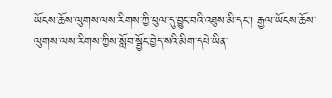ཡོངས་ཆོས་ལུགས་ལས་རིགས་ཀྱི་ཕུལ་དུ་བྱུང་བའི་འཐུས་མི་དང་། རྒྱལ་ཡོངས་ཆོས་ལུགས་ལས་རིགས་ཀྱིས་སློབ་སྦྱོང་བྱེད་སའི་མིག་དཔེ་ཡིན་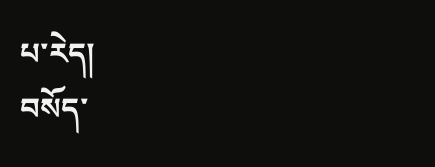པ་རེད།
བསོད་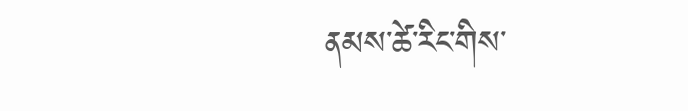ནམས་ཚེ་རིང་གིས་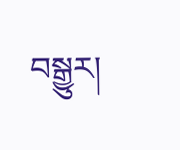བསྒྱུར།